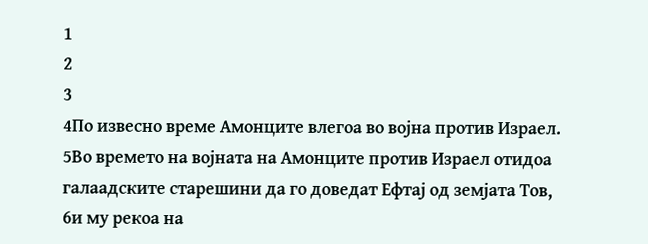1
2
3
4По извесно време Амонците влегоа во војна против Израел.
5Во времето на војната на Амонците против Израел отидоа галаадските старешини да го доведат Ефтај од земјата Тов,
6и му рекоа на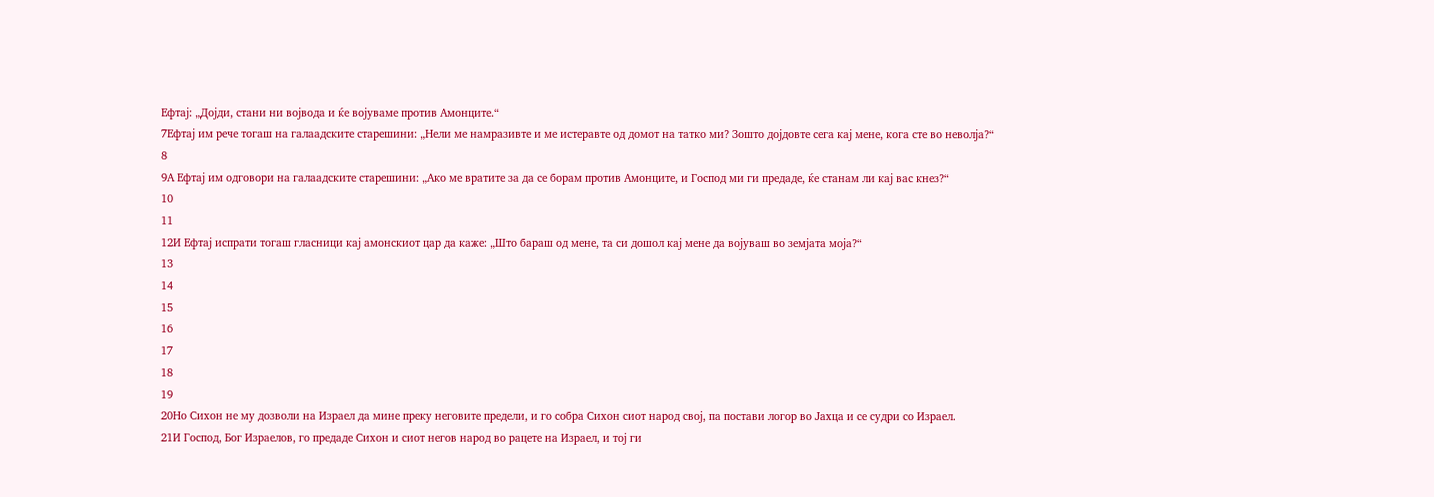Ефтај: „Дојди, стани ни војвода и ќе војуваме против Амонците.“
7Ефтај им рече тогаш на галаадските старешини: „Нели ме намразивте и ме истеравте од домот на татко ми? Зошто дојдовте сега кај мене, кога сте во неволја?“
8
9А Ефтај им одговори на галаадските старешини: „Ако ме вратите за да се борам против Амонците, и Господ ми ги предаде, ќе станам ли кај вас кнез?“
10
11
12И Ефтај испрати тогаш гласници кај амонскиот цар да каже: „Што бараш од мене, та си дошол кај мене да војуваш во земјата моја?“
13
14
15
16
17
18
19
20Но Сихон не му дозволи на Израел да мине преку неговите предели, и го собра Сихон сиот народ свој, па постави логор во Јахца и се судри со Израел.
21И Господ, Бог Израелов, го предаде Сихон и сиот негов народ во рацете на Израел, и тој ги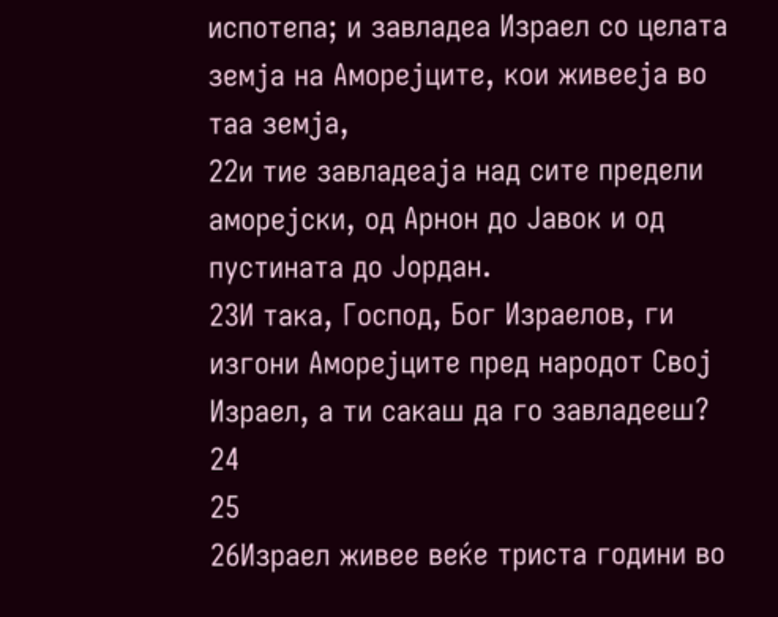испотепа; и завладеа Израел со целата земја на Аморејците, кои живееја во таа земја,
22и тие завладеаја над сите предели аморејски, од Арнон до Јавок и од пустината до Јордан.
23И така, Господ, Бог Израелов, ги изгони Аморејците пред народот Свој Израел, а ти сакаш да го завладееш?
24
25
26Израел живее веќе триста години во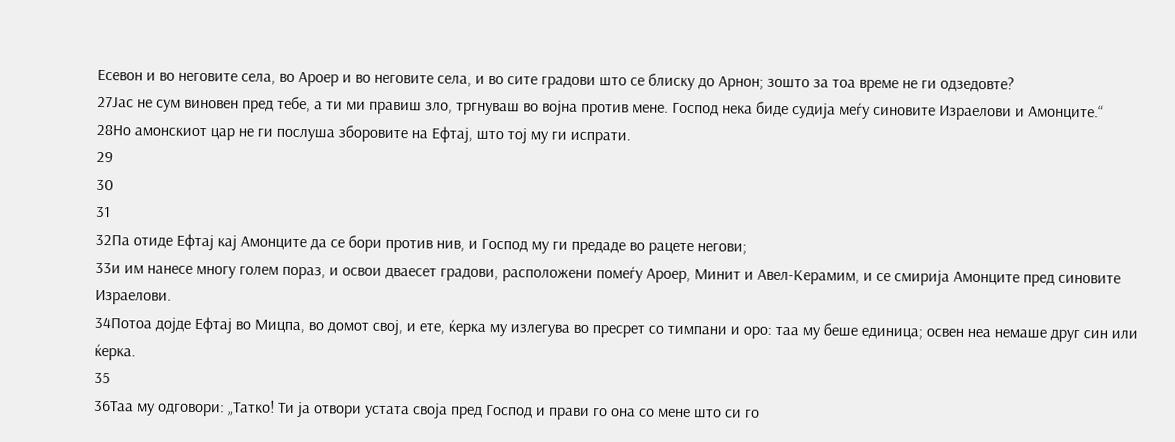Есевон и во неговите села, во Ароер и во неговите села, и во сите градови што се блиску до Арнон; зошто за тоа време не ги одзедовте?
27Јас не сум виновен пред тебе, а ти ми правиш зло, тргнуваш во војна против мене. Господ нека биде судија меѓу синовите Израелови и Амонците.“
28Но амонскиот цар не ги послуша зборовите на Ефтај, што тој му ги испрати.
29
30
31
32Па отиде Ефтај кај Амонците да се бори против нив, и Господ му ги предаде во рацете негови;
33и им нанесе многу голем пораз, и освои дваесет градови, расположени помеѓу Ароер, Минит и Авел-Керамим, и се смирија Амонците пред синовите Израелови.
34Потоа дојде Ефтај во Мицпа, во домот свој, и ете, ќерка му излегува во пресрет со тимпани и оро: таа му беше единица; освен неа немаше друг син или ќерка.
35
36Таа му одговори: „Татко! Ти ја отвори устата своја пред Господ и прави го она со мене што си го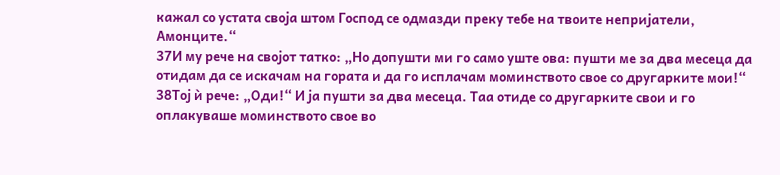кажал со устата своја штом Господ се одмазди преку тебе на твоите непријатели, Амонците.“
37И му рече на својот татко: „Но допушти ми го само уште ова: пушти ме за два месеца да отидам да се искачам на гората и да го исплачам моминството свое со другарките мои!“
38Тој ѝ рече: „Оди!“ И ја пушти за два месеца. Таа отиде со другарките свои и го оплакуваше моминството свое во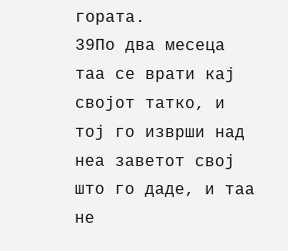гората.
39По два месеца таа се врати кај својот татко, и тој го изврши над неа заветот свој што го даде, и таа не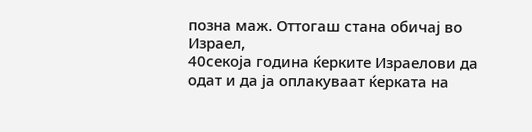позна маж. Оттогаш стана обичај во Израел,
40секоја година ќерките Израелови да одат и да ја оплакуваат ќерката на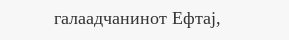галаадчанинот Ефтај,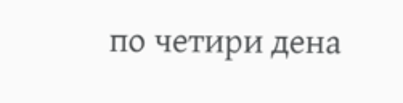по четири дена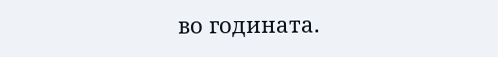во годината.